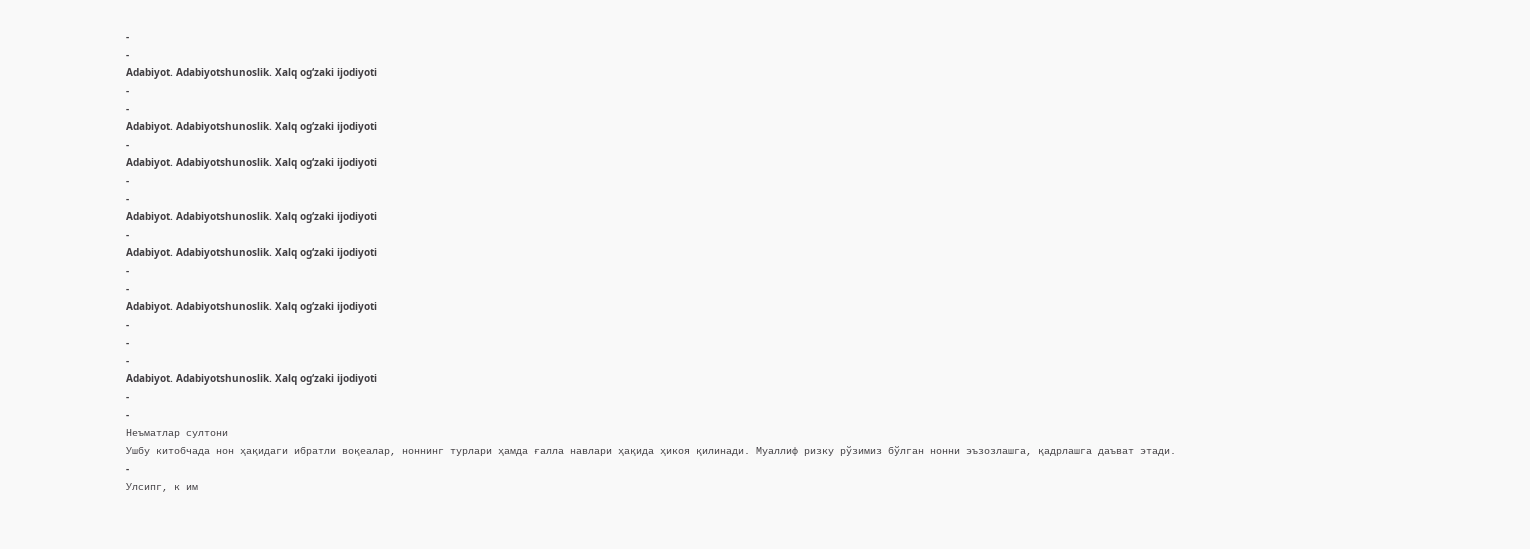-
-
Adabiyot. Adabiyotshunoslik. Xalq og‘zaki ijodiyoti
-
-
Adabiyot. Adabiyotshunoslik. Xalq og‘zaki ijodiyoti
-
Adabiyot. Adabiyotshunoslik. Xalq og‘zaki ijodiyoti
-
-
Adabiyot. Adabiyotshunoslik. Xalq og‘zaki ijodiyoti
-
Adabiyot. Adabiyotshunoslik. Xalq og‘zaki ijodiyoti
-
-
Adabiyot. Adabiyotshunoslik. Xalq og‘zaki ijodiyoti
-
-
-
Adabiyot. Adabiyotshunoslik. Xalq og‘zaki ijodiyoti
-
-
Неъматлар султони
Ушбу китобчада нон ҳақидаги ибратли воқеалар, ноннинг турлари ҳамда ғалла навлари ҳақида ҳикоя қилинади. Муаллиф ризку рўзимиз бўлган нонни эъзозлашга, қадрлашга даъват этади.
-
Улсипг, к им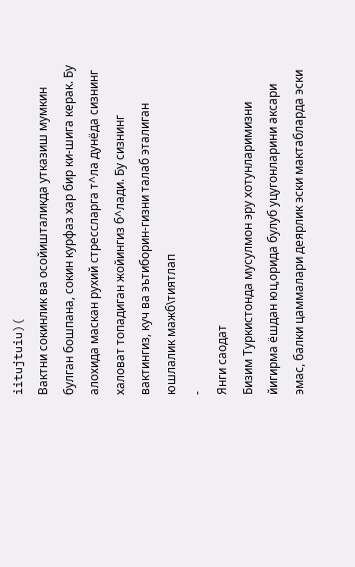iitujtuiu)(
Вактни сокинлик ва осойишталикда утказиш мумкин булган бошпана, сокин курфаз хар бир ки-шига керак. Бу алохида маскан рухий стрессларга т^ла дунёда сизнинг халоват топадиган жойингиз б^лади. Бу сизнинг вактингиз, куч ва эътиборин-гизни талаб эталиган юшлалик мажб\тиятлап
-
Янги саодат
Бизим Туркистонда мусулмон эру хотунларимизни йигирма ёшдан юц,орида булуб уцугонларини аксари эмас, балки цаммалари деярлик эски мактабларда эски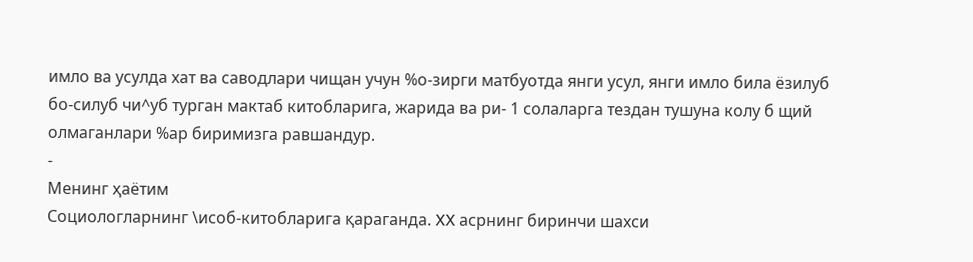имло ва усулда хат ва саводлари чищан учун %о-зирги матбуотда янги усул, янги имло била ёзилуб бо-силуб чи^уб турган мактаб китобларига, жарида ва ри- 1 солаларга тездан тушуна колу б щий олмаганлари %ар биримизга равшандур.
-
Менинг ҳаётим
Социологларнинг \исоб-китобларига қараганда. XX асрнинг биринчи шахси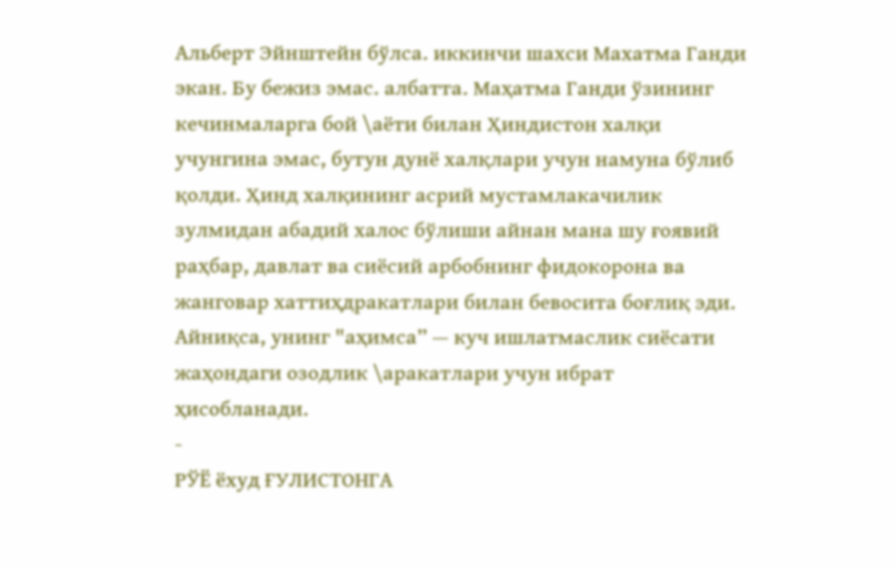Альберт Эйнштейн бўлса. иккинчи шахси Махатма Ганди экан. Бу бежиз эмас. албатта. Маҳатма Ганди ўзининг кечинмаларга бой \аёти билан Ҳиндистон халқи учунгина эмас, бутун дунё халқлари учун намуна бўлиб қолди. Ҳинд халқининг асрий мустамлакачилик зулмидан абадий халос бўлиши айнан мана шу ғоявий раҳбар, давлат ва сиёсий арбобнинг фидокорона ва жанговар хаттиҳдракатлари билан бевосита боғлиқ эди. Айниқса, унинг "аҳимса” — куч ишлатмаслик сиёсати жаҳондаги озодлик \аракатлари учун ибрат ҳисобланади.
-
РЎЁ ёхуд ҒУЛИСТОНГА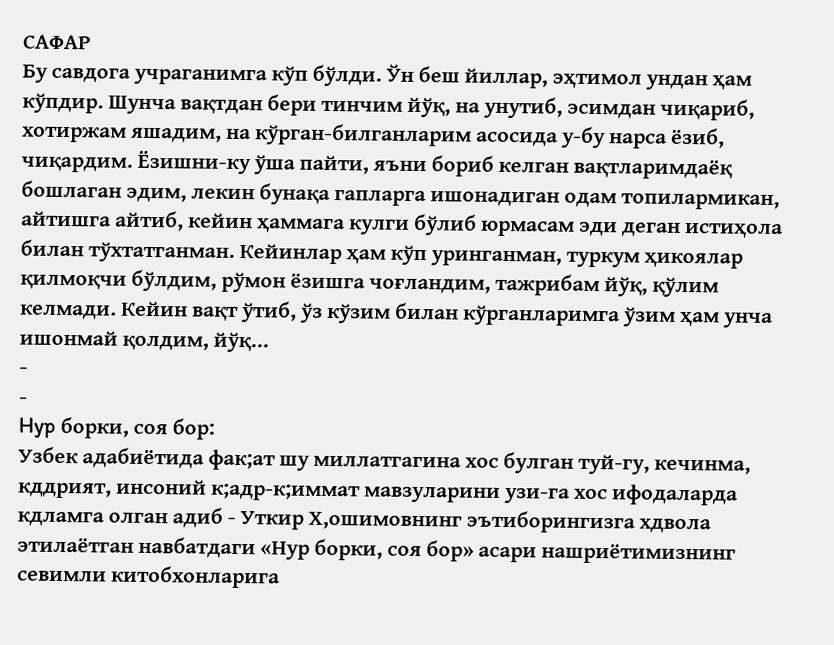САФАР
Бу савдога учраганимга кўп бўлди. Ўн беш йиллар, эҳтимол ундан ҳам кўпдир. Шунча вақтдан бери тинчим йўқ, на унутиб, эсимдан чиқариб, хотиржам яшадим, на кўрган-билганларим асосида у-бу нарса ёзиб, чиқардим. Ёзишни-ку ўша пайти, яъни бориб келган вақтларимдаёқ бошлаган эдим, лекин бунақа гапларга ишонадиган одам топилармикан, айтишга айтиб, кейин ҳаммага кулги бўлиб юрмасам эди деган истиҳола билан тўхтатганман. Кейинлар ҳам кўп уринганман, туркум ҳикоялар қилмоқчи бўлдим, рўмон ёзишга чоғландим, тажрибам йўқ, қўлим келмади. Кейин вақт ўтиб, ўз кўзим билан кўрганларимга ўзим ҳам унча ишонмай қолдим, йўқ...
-
-
Hyp борки, соя бор:
Узбек адабиётида фак;ат шу миллатгагина хос булган туй-гу, кечинма, кддрият, инсоний к;адр-к;иммат мавзуларини узи-га хос ифодаларда кдламга олган адиб - Уткир Х,ошимовнинг эътиборингизга хдвола этилаётган навбатдаги «Нур борки, соя бор» асари нашриётимизнинг севимли китобхонларига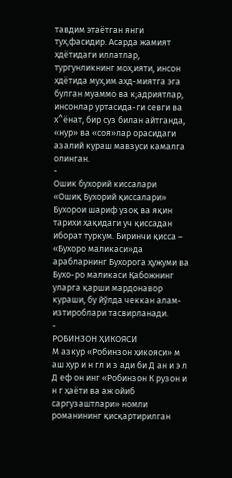тавдим этаётган янги тух,фасидир. Асарда жамият хдётидаги иллатлар, тургунликнинг мох,ияти, инсон хдётида мух,им ахд-миятга эга булган муаммо ва к;адриятлар, инсонлар уртасида-ги севги ва х^ёнат, бир суз билан айтганда, «нур» ва «соя»лар орасидаги азалий кураш мавзуси камалга олинган.
-
Ошик бухорий киссалари
«Ошиқ Бухорий қиссалари» Бухорои шариф узоқ ва яқин тарихи ҳақидаги уч қиссадан иборат туркум. Биринчи қисса – «Бухоро маликаси»да арабларнинг Бухорога ҳужуми ва Бухо-ро маликаси Қабожнинг уларга қарши мардонавор кураши, бу йўлда чеккан алам-изтироблари тасвирланади.
-
РОБИНЗОН ҲИКОЯСИ
М азкур «Робинзон ҳикояси» м аш хур и н гл и з ади би Д ан и э л Д еф он инг «Робинзон К рузон и н г ҳаёти ва аж ойиб саргузаштлари» номли романининг қисқартирилган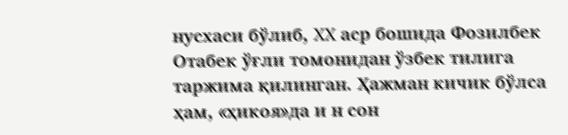нусхаси бўлиб, XX аср бошида Фозилбек Отабек ўғли томонидан ўзбек тилига таржима қилинган. Ҳажман кичик бўлса ҳам, «ҳикоя»да и н сон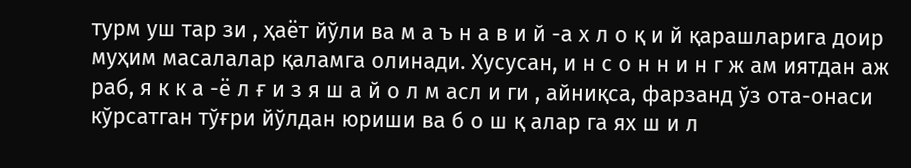турм уш тар зи , ҳаёт йўли ва м а ъ н а в и й -а х л о қ и й қарашларига доир муҳим масалалар қаламга олинади. Хусусан, и н с о н н и н г ж ам иятдан аж раб, я к к а -ё л ғ и з я ш а й о л м асл и ги , айниқса, фарзанд ўз ота-онаси кўрсатган тўғри йўлдан юриши ва б о ш қ алар га ях ш и л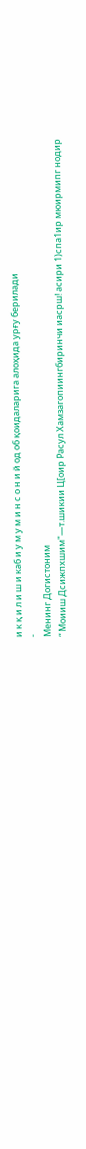и к қ и л и ш и каб и у м у м и н с о н и й од об қоидаларига алоҳида урғу берилади
-
Менинг Догистоним
“ Моииш Дсижпхшим"—т.шикии Ц[оир Расул Хамзагопиингбиринчи иасрш! асири 1)спа1ир мюирмипг нодир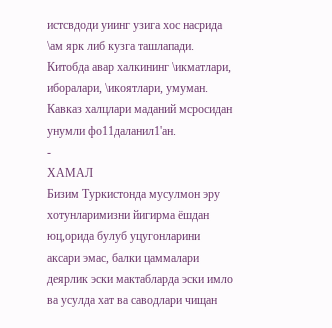истсвдоди уиинг узига хос насрида \ам ярк либ кузга ташлапади. Китобда авар халкининг \икматлари, иборалари, \икоятлари, умуман. Кавказ халцлари маданий мсросидан унумли фо11даланил1'ан.
-
ХАМАЛ
Бизим Туркистонда мусулмон эру хотунларимизни йигирма ёшдан юц,орида булуб уцугонларини аксари эмас, балки цаммалари деярлик эски мактабларда эски имло ва усулда хат ва саводлари чищан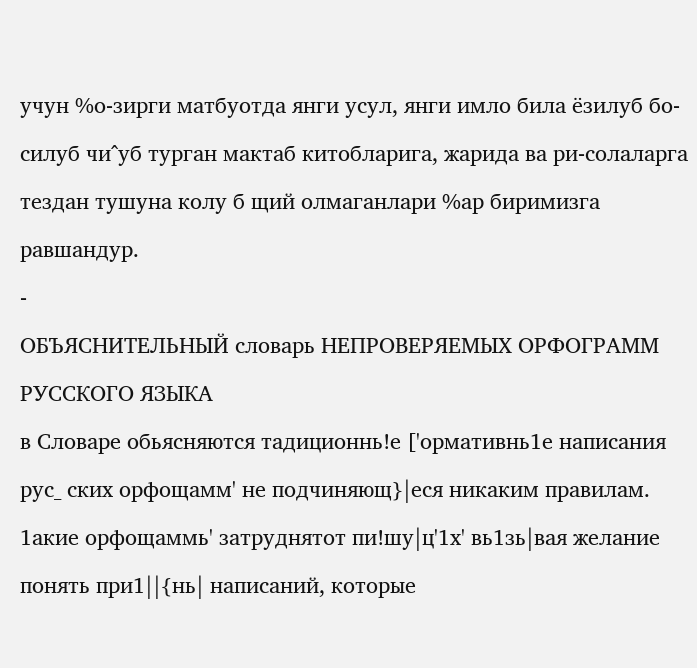учун %о-зирги матбуотда янги усул, янги имло била ёзилуб бо-силуб чи^уб турган мактаб китобларига, жарида ва ри-солаларга тездан тушуна колу б щий олмаганлари %ар биримизга равшандур.
-
ОБЪЯСНИТЕЛЬНЫЙ словарь НЕПРОВЕРЯЕМЫХ ОРФОГРАММ РУССКОГО ЯЗЫКА
в Словаре обьясняются тадиционнь!е ['ормативнь1е написания рус_ ских орфощамм' не подчиняющ}|еся никаким правилам. 1акие орфощаммь' затруднятот пи!шу|ц'1х' вь1зь|вая желание понять при1||{нь| написаний, которые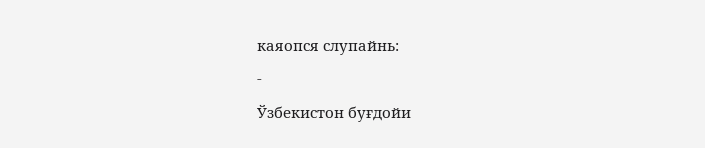каяопся слупайнь:
-
Ўзбекистон буғдойи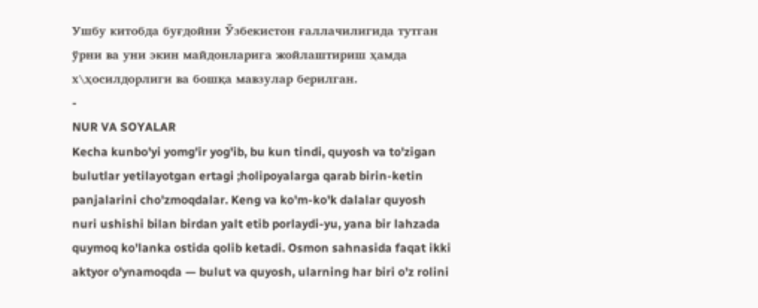Ушбу китобда буғдойни Ўзбекистон ғаллачилигида тутган ўрни ва уни экин майдонларига жойлаштириш ҳамда х\ҳосилдорлиги ва бошқа мавзулар берилган.
-
NUR VA SOYALAR
Kecha kunbo'yi yomg'ir yog'ib, bu kun tindi, quyosh va to'zigan bulutlar yetilayotgan ertagi ;holipoyalarga qarab birin-ketin panjalarini cho'zmoqdalar. Keng va ko'm-ko'k dalalar quyosh nuri ushishi bilan birdan yalt etib porlaydi-yu, yana bir lahzada quymoq ko'lanka ostida qolib ketadi. Osmon sahnasida faqat ikki aktyor o'ynamoqda — bulut va quyosh, ularning har biri o'z rolini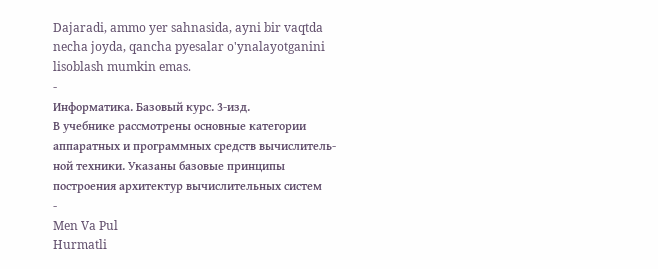Dajaradi, ammo yer sahnasida, ayni bir vaqtda necha joyda, qancha pyesalar o'ynalayotganini lisoblash mumkin emas.
-
Информатика. Базовый курс. 3-изд.
В учебнике рассмотрены основные категории аппаратных и программных средств вычислитель- ной техники. Указаны базовые принципы построения архитектур вычислительных систем
-
Men Va Pul
Hurmatli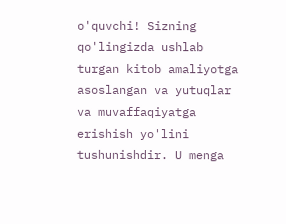o'quvchi! Sizning qo'lingizda ushlab turgan kitob amaliyotga asoslangan va yutuqlar va muvaffaqiyatga erishish yo'lini tushunishdir. U menga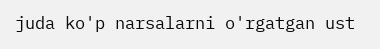juda ko'p narsalarni o'rgatgan ust